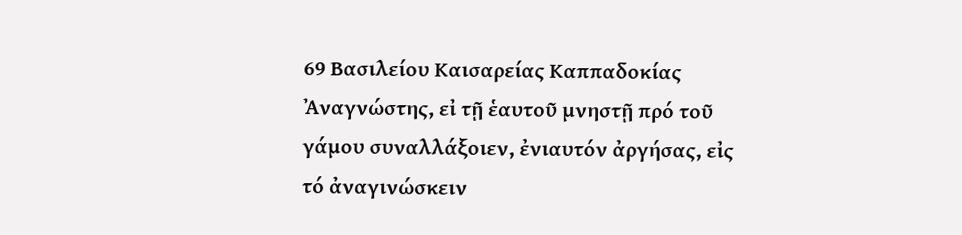69 Βασιλείου Καισαρείας Καππαδοκίας
Ἀναγνώστης, εἰ τῇ ἑαυτοῦ μνηστῇ πρό τοῦ γάμου συναλλάξοιεν, ἐνιαυτόν ἀργήσας, εἰς τό ἀναγινώσκειν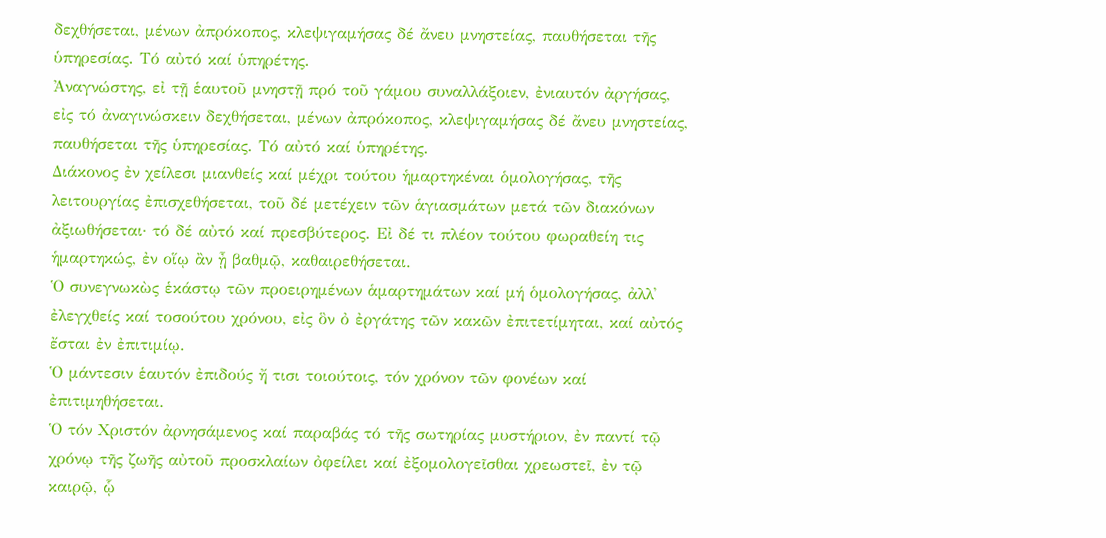δεχθήσεται, μένων ἀπρόκοπος, κλεψιγαμήσας δέ ἄνευ μνηστείας, παυθήσεται τῆς ὑπηρεσίας. Τό αὐτό καί ὑπηρέτης.
Ἀναγνώστης, εἰ τῇ ἑαυτοῦ μνηστῇ πρό τοῦ γάμου συναλλάξοιεν, ἐνιαυτόν ἀργήσας, εἰς τό ἀναγινώσκειν δεχθήσεται, μένων ἀπρόκοπος, κλεψιγαμήσας δέ ἄνευ μνηστείας, παυθήσεται τῆς ὑπηρεσίας. Τό αὐτό καί ὑπηρέτης.
Διάκονος ἐν χείλεσι μιανθείς καί μέχρι τούτου ἡμαρτηκέναι ὁμολογήσας, τῆς λειτουργίας ἐπισχεθήσεται, τοῦ δέ μετέχειν τῶν ἁγιασμάτων μετά τῶν διακόνων ἀξιωθήσεται· τό δέ αὐτό καί πρεσβύτερος. Εἰ δέ τι πλέον τούτου φωραθείη τις ἡμαρτηκώς, ἐν οἵῳ ἂν ᾖ βαθμῷ, καθαιρεθήσεται.
Ὁ συνεγνωκὼς ἑκάστῳ τῶν προειρημένων ἁμαρτημάτων καί μή ὁμολογήσας, ἀλλ᾿ ἐλεγχθείς καί τοσούτου χρόνου, εἰς ὃν ὀ ἐργάτης τῶν κακῶν ἐπιτετίμηται, καί αὐτός ἔσται ἐν ἐπιτιμίῳ.
Ὁ μάντεσιν ἑαυτόν ἐπιδούς ἤ τισι τοιούτοις, τόν χρόνον τῶν φονέων καί ἐπιτιμηθήσεται.
Ὁ τόν Χριστόν ἀρνησάμενος καί παραβάς τό τῆς σωτηρίας μυστήριον, ἐν παντί τῷ χρόνῳ τῆς ζωῆς αὐτοῦ προσκλαίων ὀφείλει καί ἐξομολογεῖσθαι χρεωστεῖ, ἐν τῷ καιρῷ, ᾧ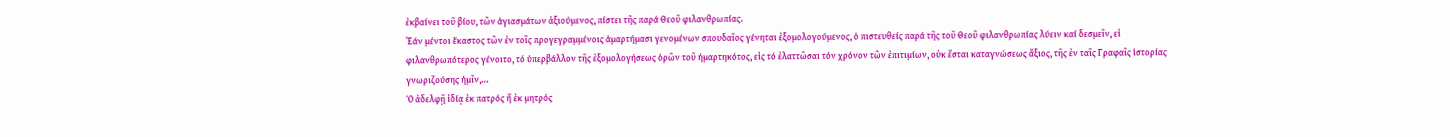ἐκβαίνει τοῦ βίου, τῶν ἁγιασμάτων ἀξιούμενος, πίστει τῆς παρά Θεοῦ φιλανθρωπίας.
Ἐάν μέντοι ἕκαστος τῶν ἐν τοῖς προγεγραμμένοις ἁμαρτήμασι γενομένων σπουδαῖος γένηται ἐξομολογούμενος, ὁ πιστευθείς παρά τῆς τοῦ Θεοῦ φιλανθρωπίας λύειν καί δεσμεῖν, εἰ φιλανθρωπότερος γένοιτο, τό ὑπερβάλλον τῆς ἐξομολογήσεως ὁρῶν τοῦ ἡμαρτηκότος, εἰς τό ἐλαττῶσαι τόν χρόνον τῶν ἐπιτιμίων, οὐκ ἔσται καταγνώσεως ἄξιος, τῆς ἐν ταῖς Γραφαῖς ἱστορίας γνωριζούσης ἡμῖν,…
Ὁ ἀδελφῇ ἰδίᾳ ἐκ πατρός ἤ ἐκ μητρός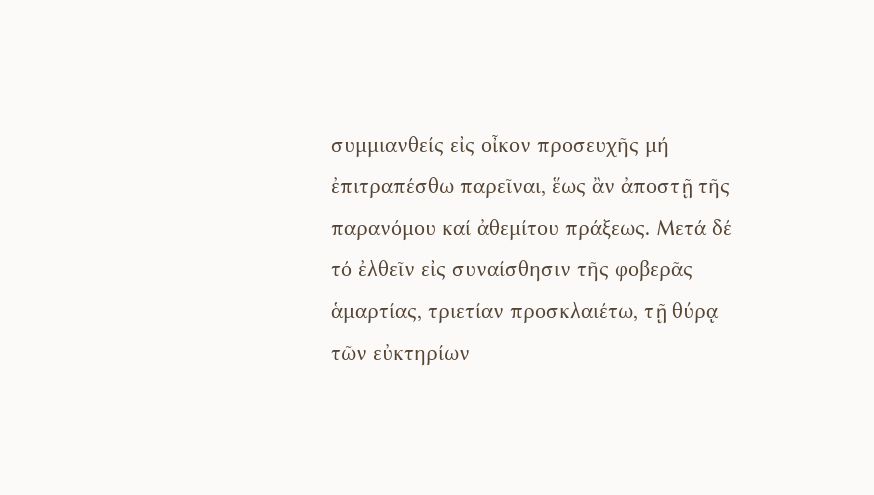συμμιανθείς εἰς οἶκον προσευχῆς μή ἐπιτραπέσθω παρεῖναι, ἕως ἂν ἀποστῇ τῆς παρανόμου καί ἀθεμίτου πράξεως. Μετά δέ τό ἐλθεῖν εἰς συναίσθησιν τῆς φοβερᾶς ἁμαρτίας, τριετίαν προσκλαιέτω, τῇ θύρᾳ τῶν εὐκτηρίων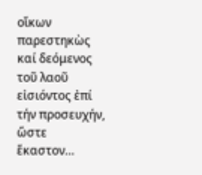οἴκων παρεστηκὼς καί δεόμενος τοῦ λαοῦ εἰσιόντος ἐπί τήν προσευχήν, ὥστε ἕκαστον…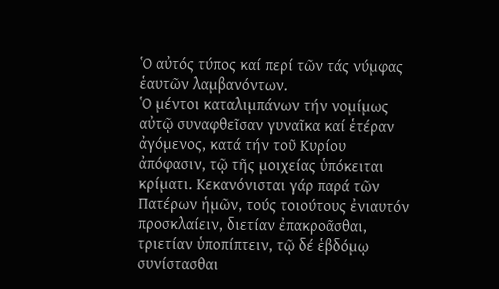Ὁ αὐτός τύπος καί περί τῶν τάς νύμφας ἑαυτῶν λαμβανόντων.
Ὁ μέντοι καταλιμπάνων τήν νομίμως αὐτῷ συναφθεῖσαν γυναῖκα καί ἑτέραν ἀγόμενος, κατά τήν τοῦ Κυρίου ἀπόφασιν, τῷ τῆς μοιχείας ὑπόκειται κρίματι. Κεκανόνισται γάρ παρά τῶν Πατέρων ἡμῶν, τούς τοιούτους ἐνιαυτόν προσκλαίειν, διετίαν ἐπακροᾶσθαι, τριετίαν ὑποπίπτειν, τῷ δέ ἑβδόμῳ συνίστασθαι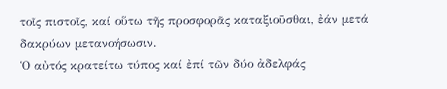τοῖς πιστοῖς, καί οὕτω τῆς προσφορᾶς καταξιοῦσθαι, ἐάν μετά δακρύων μετανοήσωσιν.
Ὁ αὐτός κρατείτω τύπος καί ἐπί τῶν δύο ἀδελφάς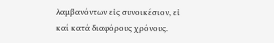λαμβανόντων εἰς συνοικέσιον, εἰ καί κατά διαφόρους χρόνους.